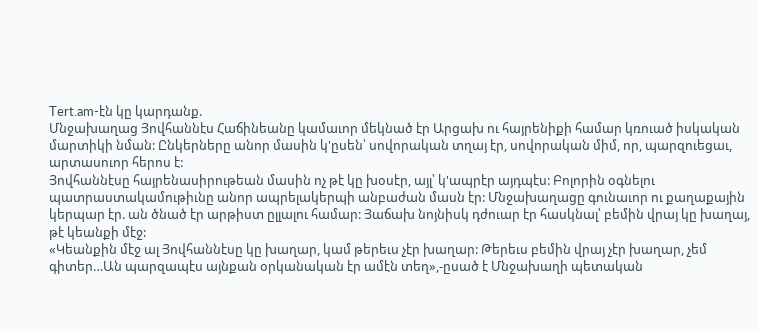Tert.am-էն կը կարդանք.
Մնջախաղաց Յովհաննէս Հաճինեանը կամաւոր մեկնած էր Արցախ ու հայրենիքի համար կռուած իսկական մարտիկի նման: Ընկերները անոր մասին կ'ըսեն՝ սովորական տղայ էր, սովորական միմ, որ, պարզուեցաւ, արտասուոր հերոս է:
Յովհաննէսը հայրենասիրութեան մասին ոչ թէ կը խօսէր, այլ՝ կ'ապրէր այդպէս: Բոլորին օգնելու պատրաստակամութիւնը անոր ապրելակերպի անբաժան մասն էր: Մնջախաղացը գունաւոր ու քաղաքային կերպար էր. ան ծնած էր արթիստ ըլլալու համար: Յաճախ նոյնիսկ դժուար էր հասկնալ՝ բեմին վրայ կը խաղայ, թէ կեանքի մէջ:
«Կեանքին մէջ ալ Յովհաննէսը կը խաղար, կամ թերեւս չէր խաղար: Թերեւս բեմին վրայ չէր խաղար, չեմ գիտեր…Ան պարզապէս այնքան օրկանական էր ամէն տեղ»,-ըսած է Մնջախաղի պետական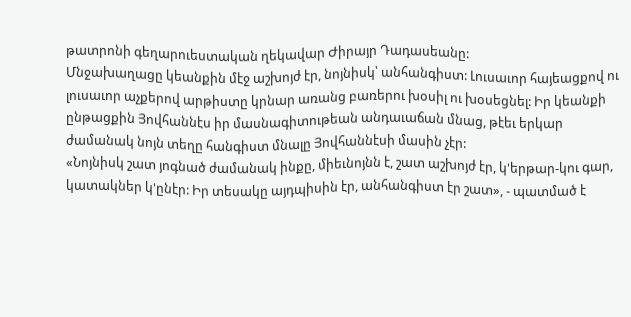թատրոնի գեղարուեստական ղեկավար Ժիրայր Դադասեանը:
Մնջախաղացը կեանքին մէջ աշխոյժ էր, նոյնիսկ՝ անհանգիստ: Լուսաւոր հայեացքով ու լուսաւոր աչքերով արթիստը կրնար առանց բառերու խօսիլ ու խօսեցնել: Իր կեանքի ընթացքին Յովհաննէս իր մասնագիտութեան անդաւաճան մնաց, թէեւ երկար ժամանակ նոյն տեղը հանգիստ մնալը Յովհաննէսի մասին չէր:
«Նոյնիսկ շատ յոգնած ժամանակ ինքը, միեւնոյնն է, շատ աշխոյժ էր, կ'երթար-կու գար, կատակներ կ'ընէր: Իր տեսակը այդպիսին էր, անհանգիստ էր շատ», - պատմած է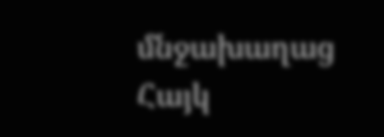մնջախաղաց Հայկ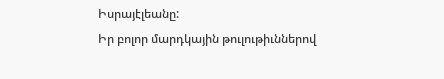Իսրայէլեանը:
Իր բոլոր մարդկային թուլութիւններով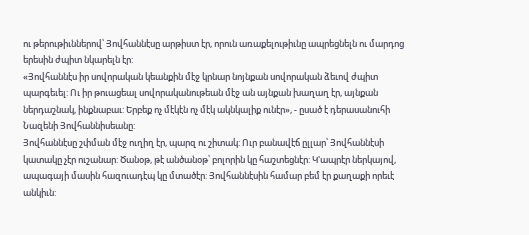ու թերութիւններով՝ Յովհաննէսը արթիստ էր, որուն առաքելութիւնը ապրեցնելն ու մարդոց երեսին ժպիտ նկարելն էր:
«Յովհաննէս իր սովորական կեանքին մէջ կրնար նոյնքան սովորական ձեւով ժպիտ պարգեւել: Ու իր թուացեալ սովորականութեան մէջ ան այնքան խաղաղ էր, այնքան ներդաշնակ, ինքնաբաւ: Երբեք ոչ մէկէն ոչ մէկ ակնկալիք ունէր», - ըսած է դերասանուհի Նազենի Յովհաննիսեանը:
Յովհաննէսը շփման մէջ ուղիղ էր, պարզ ու շիտակ: Ուր բանավէճ ըլլար՝ Յովհաննէսի կատակը չէր ուշանար: Ծանօթ, թէ անծանօթ՝ բոլորին կը հաշտեցնէր: Կ'ապրէր ներկայով, ապագայի մասին հազուադէպ կը մտածէր: Յովհաննէսին համար բեմ էր քաղաքի որեւէ անկիւն: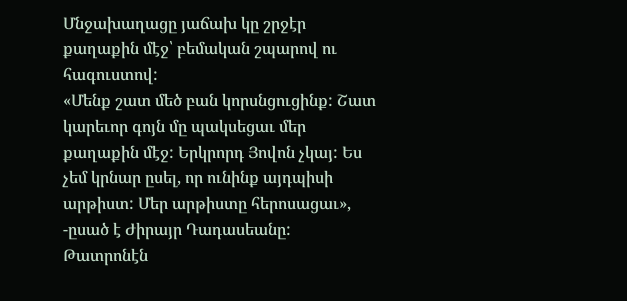Մնջախաղացը յաճախ կը շրջէր քաղաքին մէջ՝ բեմական շպարով ու հագուստով:
«Մենք շատ մեծ բան կորսնցուցինք: Շատ կարեւոր գոյն մը պակսեցաւ մեր քաղաքին մէջ: Երկրորդ Յովոն չկայ: Ես չեմ կրնար ըսել, որ ունինք այդպիսի արթիստ: Մեր արթիստը հերոսացաւ», -ըսած է Ժիրայր Դադասեանը:
Թատրոնէն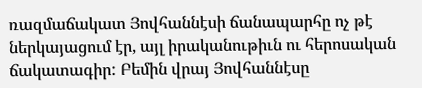ռազմաճակատ Յովհաննէսի ճանապարհը ոչ թէ ներկայացում էր, այլ իրականութիւն ու հերոսական ճակատագիր: Բեմին վրայ Յովհաննէսը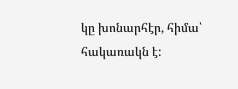կը խոնարհէր, հիմա՝ հակառակն է: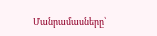Մանրամասները՝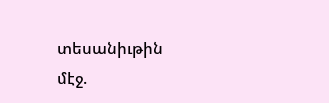տեսանիւթին մէջ.